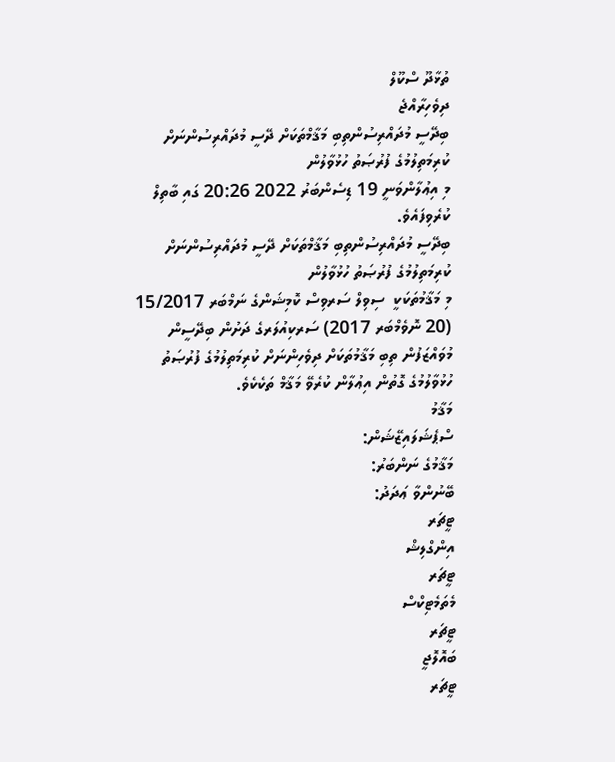ތުޅާދޫ ސްކޫލް
ދިވެހިރާއްޖެ
ބިދޭސީ މުދައްރިސުންތިބި މަޤާމްތަކަށް ދޭސީ މުދައްރިސުންނަށް ކުރިމަތިލުމުގެ ފުރުޞަތު ހުޅުވާލުން
މި އިޢުލާންވަނީ 19 ޑިސެންބަރު 2022 20:26 ގައި ބާތިލް ކުރެވިފައެވެ.
ބިދޭސީ މުދައްރިސުންތިބި މަޤާމްތަކަށް ދޭސީ މުދައްރިސުންނަށް ކުރިމަތިލުމުގެ ފުރުޞަތު ހުޅުވާލުން
މި މަޤާމުތަކަކީ  ސިވިލް ސަރވިސް ކޮމިޝަންގެ ނަމްބަރ 15/2017  (20 ނޮވެމްބަރ 2017) ސަރކިއުލަރގެ ދަށުން ބިދޭސީން މުވައްޒަފުން ތިބި މަޤާމުތަކަށް ދިވެހިންނަށް ކުރިމަތިލުމުގެ ފުރުޞަތު ހުޅުވާލުމުގެ ގޮތުން އިޢުލާން ކުރެވޭ މަޤާމް ތަކެކެވެ.
މަޤާމު
ސްޕެޝަލައިޒޭޝަން:
މަޤާމުގެ ނަންބަރު:
ބޭނުންވާ ޢަދަދު:
ޓީޗަރ
އިންގްލިޝް
ޓީޗަރ
މެތަމެޓިކްސް
ޓީޗަރ
ބައޮލޮޖީ
ޓީޗަރ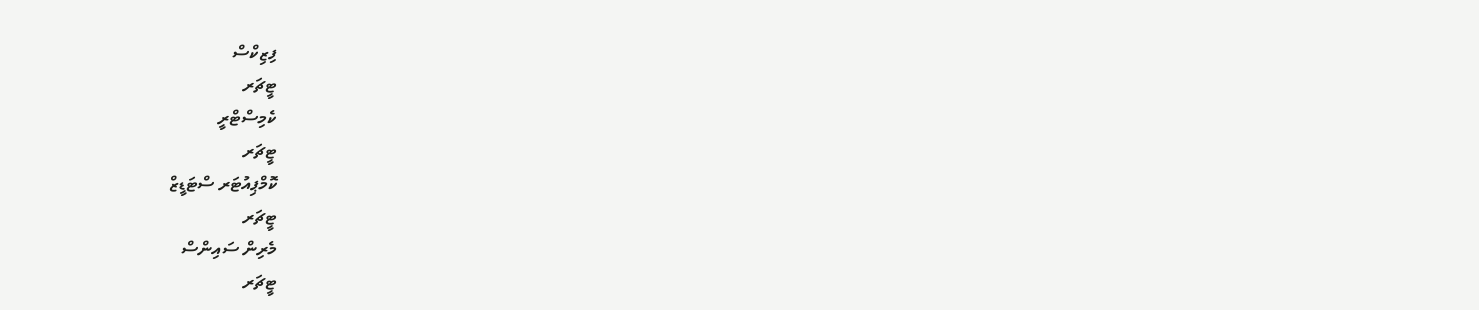ފިޒިކްސް
ޓީޗަރ
ކެމިސްޓްރީ
ޓީޗަރ
ކޮމްޕިއުޓަރ ސްޓަޑީޒް
ޓީޗަރ
މެރިން ސައިންސް
ޓީޗަރ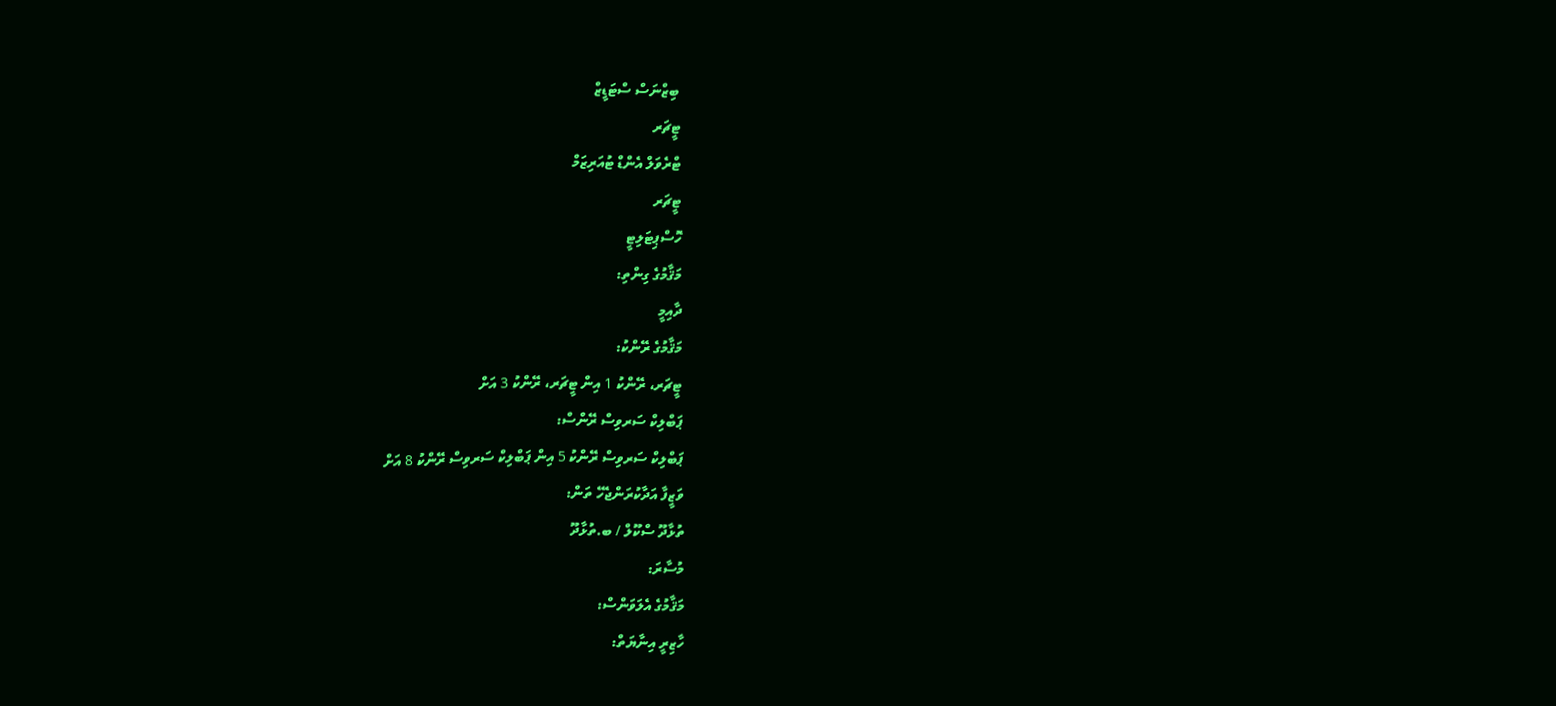ބިޒްނަސް ސްޓަޑީޒް
ޓީޗަރ
ޓްރެވަލް އެންޑް ޓުއަރިޒަމް
ޓީޗަރ
ހޮސްޕިޓަލިޓީ
މަޤާމުގެ ގިންތި:
ދާއިމީ
މަޤާމުގެ ރޭންކު:
ޓީޗަރ، ރޭންކު 1 އިން ޓީޗަރ، ރޭންކު 3 އަށް
ޕަބްލިކް ސަރވިސް ރޭންސް:
ޕަބްލިކް ސަރވިސް ރޭންކު 5 އިން ޕަބްލިކް ސަރވިސް ރޭންކު 8 އަށް
ވަޒީފާ އަދާކުރަންޖެހޭ ތަން:
ތުޅާދޫ ސްކޫލް / ބ.ތުޅާދޫ
މުސާރަ:
މަޤާމުގެ އެލަވަންސް:
ހާޒިރީ އިނާޔަތް: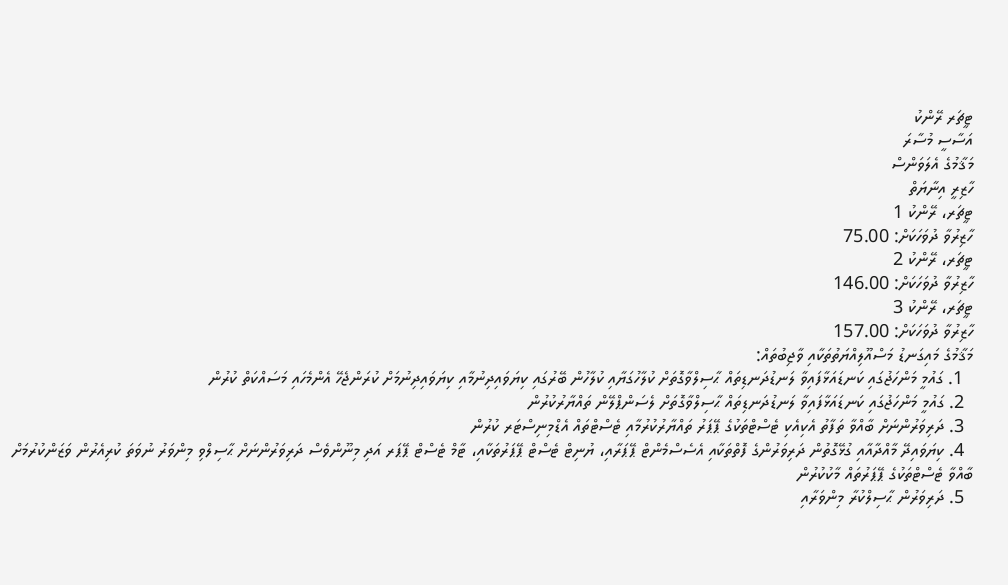ޓީޗަރ ރޭންކު
އަސާސީ މުސާރަ
މަޤާމުގެ އެލަވަންސް
ހާޒިރީ އިނާޔަތް
ޓީޗަރ، ރޭންކު 1
ހާޒިރުވާ ދުވަހަކަށް: 75.00
ޓީޗަރ، ރޭންކު 2
ހާޒިރުވާ ދުވަހަކަށް: 146.00
ޓީޗަރ، ރޭންކު 3
ހާޒިރުވާ ދުވަހަކަށް: 157.00
މަޤާމުގެ މައިގަނޑު މަސްއޫލިއްޔަތުތަކާއި ވާޖިބުތައް:
  1. ގައުމީ މަންހަޖުގައި ކަނޑައަޅާފައިވާ ލަނޑުދަނޑިތައް ޙާސިލްވާގޮތަށް ކުލާހުގަޔާއި ކުލާހުން ބޭރުގައި ކިޔަވައިދިނުމާއި ކިޔަވައިދިނުމަށް ކުރަންޖެހޭ އެންމެހައި މަސައްކަތް ކުރުން
  2. ގައުމީ މަންހަޖުގައި ކަނޑައަޅާފައިވާ ލަނޑުދަނޑިތައް ޙާސިލްވާގޮތަށް ލެސަންޕްލޭން ތައްޔާރުކުރުން
  3. ދަރިވަރުންނަށް ބާއްވާ ތަފާތު އެކިއެކި ޓެސްޓްތަކުގެ ޕޭޕަރު ތައްޔާރުކުރުމާއި ޓެސްޓްތައް އެޑްމިނިސްޓަރ ކުރުން
  4. ކިޔަވައިދޭ މާއްދާއާއި ގުޅޭގޮތުން ދަރިވަރުންގެ ފޮތްތަކާއި އެސެސްމެންޓް ޕޭޕަރާއި، ޔުނިޓް ޓެސްޓް ޕޭޕަރުތަކާއި، ޓާމް ޓެސްޓް ޕޭޕަރ އަދި މިނޫންވެސް ދަރިވަރުންނަށް ޙާސިލްވި މިންވަރު ނުވަތަ ކުރިއެރުން ވަޒަންކުރުމަށް ބާއްވާ ޓެސްޓްތަކުގެ ޕޭޕަރުތައް މާކުކުރުން
  5. ދަރިވަރުން ޙާސިލްކުރާ މިންވަރާއި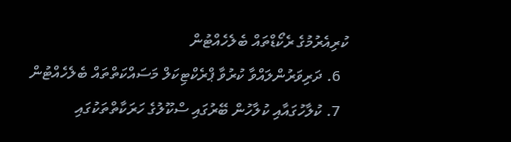ކުރިއެރުމުގެ ރެކޯޑްތައް ބެލެހެއްޓުން
  6. ދަރިވަރުންލައްވާ ކުރުވާ ޕްރެކްޓިކަލް މަސައްކަތްތައް ބެލެހެއްޓުން
  7. ކުލާހުގައާއި ކުލާހުން ބޭރުގައި ސްކޫލުގެ ހަރަކާތްތަކުގައި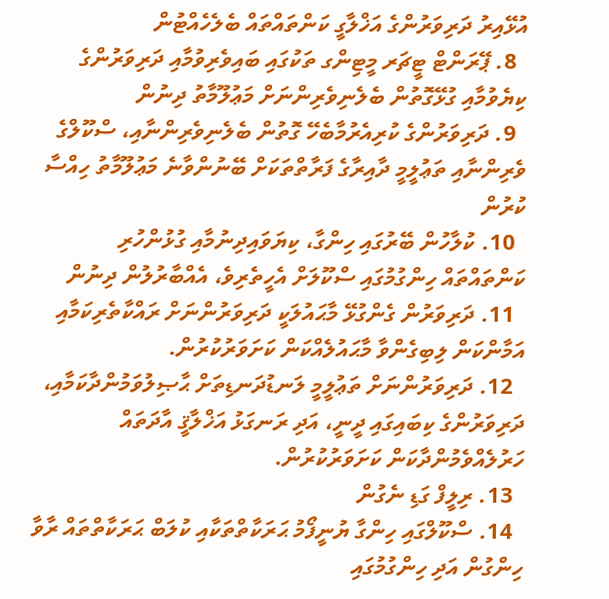އުޅޭއިރު ދަރިވަރުންގެ އަޚްލާގީ ކަންތައްތައް ބެލެހެއްޓުން
  8. ޕޭރަންޓް ޓީޗަރ މީޓިންގ ތަކުގައި ބައިވެރިވުމާއި ދަރިވަރުންގެ ކިޔެވުމާއި ގުޅޭގޮތުން ބެލެނިވެރިންނަށް މަޢުލޫމާތު ދިނުން
  9. ދަރިވަރުންގެ ކުރިއެރުމާބެހޭ ގޮތުން ބެލެނިވެރިންނާއި، ސްކޫލްގެ ވެރިންނާއި ތަޢުލީމީ ދާއިރާގެ ފަރާތްތަކަށް ބޭނުންވާނެ މަޢުލޫމާތު ހިއްސާ ކުރުން
  10. ކުލާހުން ބޭރުގައި ހިންގާ، ކިޔަވައިދިނުމާއި ގުޅުންހުރި ކަންތައްތައް ހިންގުމުގައި ސްކޫލަށް އެހީތެރިވެ، އެއްބާރުލުން ދިނުން
  11. ދަރިވަރުން ގެންގުޅޭ މާޙައުލަކީ ދަރިވަރުންނަށް ރައްކާތެރިކަމާއި އަމާންކަން ލިބިގެންވާ މާޙައުލެއްކަން ކަށަވަރުކުރުން.
  12. ދަރިވަރުންނަށް ތަޢުލީމީ ލަނޑުދަނޑިތަށް ޙާޞިލުވަމުންދާކަމާއި، ދަރިވަރުންގެ ކިބައިގައި ދީނީ، އަދި ރަނގަޅު އަޚްލާޤީ އާދަތައް ހަރުލެއްވެމުންދާކަން ކަށަވަރުކުރުން.
  13. ރިލީފް ގަޑި ނެގުން
  14. ސްކޫލްގައި ހިންގާ ޔުނީފޯމު ޙަރަކާތްތަކާއި ކުލަބް ޙަރަކާތްތައް ރާވާ ހިންގުން އަދި ހިންގުމުގައި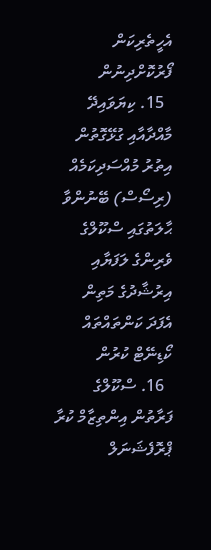އެހީތެރިކަން ފޯރުކޮށްދިނުން
  15. ކިޔަވައިދޭ މާއްދާއާއި ގުޅޭގޮތުން އިތުރު މުއްސަދިކަމެއް (ރިސޯސް) ބޭނުންވާ ޙާލަތުގައި ސްކޫލްގެ ވެރިންގެ ލަފަޔާއި އިރުޝާދުގެ މަތިން އެފަދަ ކަންތައްތައް ކޯޑިނޭޓް ކުރުން
  16. ސްކޫލްގެ ފަރާތުން އިންތިޒާމް ކުރާ ޕްރޮފެޝަނަލް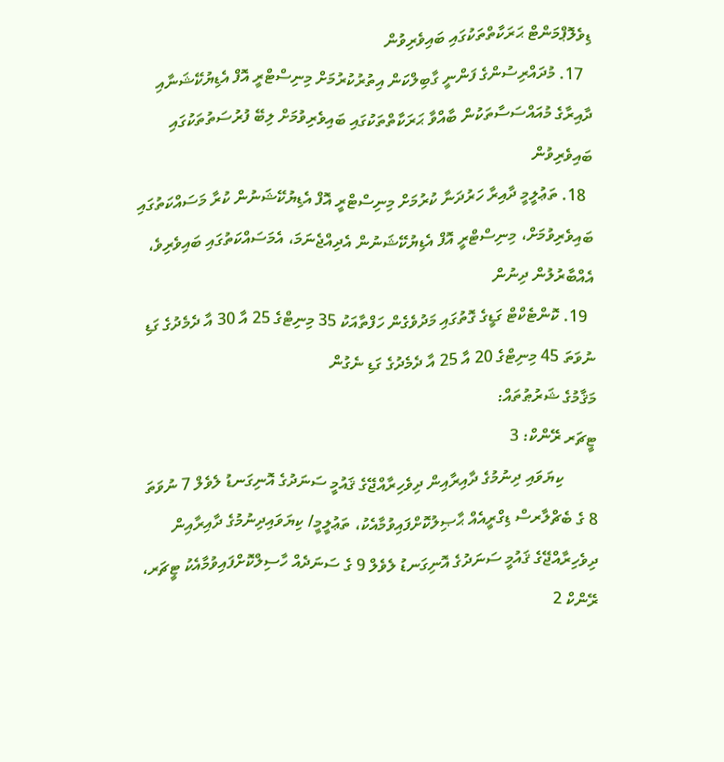ޑިވެލޮޕްމަންޓް ޙަރަކާތްތަކުގައި ބައިވެރިވުން
  17. މުދައްރިސުންގެ ފަންނީ ގާބިލްކަން އިތުރުކުރުމަށް މިނިސްޓްރީ އޮފް އެޑިޔުކޭޝަނާއި ދާއިރާގެ މުއައްސަސާތަކުން ބާއްވާ ޙަރަކާތްތަކުގައި ބައިވެރިވުމަށް ލިބޭ ފުރުސަތުތަކުގައި ބައިވެރިވުން
  18. ތަޢުލީމީ ދާއިރާ ހަރުދަނާ ކުރުމަށް މިނިސްޓްރީ އޮފް އެޑިޔުކޭޝަނުން ކުރާ މަސައްކަތުގައި ބައިވެރިވުމަށް، މިނިސްޓްރީ އޮފް އެޑިޔުކޭޝަނުން އެދިއްޖެނަމަ، އެމަސައްކަތުގައި ބައިވެރިވެ، އެއްބާރުލުން ދިނުން
  19. ކޮންޓެކްޓް ގަޑީގެ ގޮތުގައި މަދުވެގެން ހަފްތާއަކު 35 މިނިޓްގެ 25 އާ 30 އާ ދެމެދުގެ ގަޑި ނުވަތަ 45 މިނިޓްގެ 20 އާ 25 އާ ދެމެދުގެ ގަޑި ނެގުން
މަޤާމުގެ ޝަރުޠުތައް:
ޓީޗަރ ރޭންކް: 3
        ކިޔަވައި ދިނުމުގެ ދާއިރާއިން ދިވެހިރާއްޖޭގެ ޤައުމީ ސަނަދުގެ އޮނިގަނޑު ލެވެލް 7 ނުވަތަ 8 ގެ ބެޗްލާރސް ޑިގްރީއެއް ޙާޞިލުކޮށްފައިވުމާއެކު، ތަޢުލީމީ/ ކިޔަވައިދިނުމުގެ ދާއިރާއިން ދިވެހިރާއްޖޭގެ ޤައުމީ ސަނަދުގެ އޮނިގަނޑު ލެވެލް 9 ގެ ސަނަދެއް ހާސިލްކޮށްފައިވުމާއެކު ޓީޗަރ، ރޭންކް 2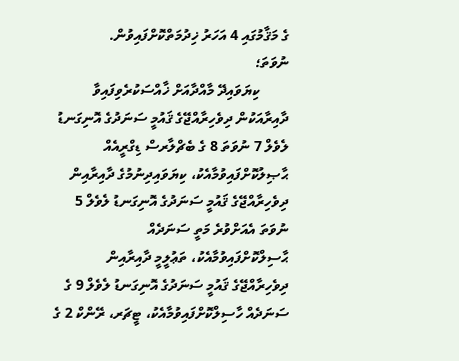ގެ މަޤާމުގައި 4 އަހަރު ޚިދުމަތްކޮށްފައިވުން.
ނުވަތަ؛
        ކިޔަވައިދޭ މާއްދާއަށް ޚާއްސަކުރެވިފައިވާ ދާއިރާއަކުން ދިވެހިރާއްޖޭގެ ޤައުމީ ސަނަދުގެ އޮނިގަނޑު ލެވެލް 7 ނުވަތަ 8 ގެ ބެޗްލާރސް ޑިގްރީއެއް ޙާޞިލުކޮށްފައިވުމާއެކު، ކިޔަވައިދިނުމުގެ ދާއިރާއިން ދިވެހިރާއްޖޭގެ ޤައުމީ ސަނަދުގެ އޮނިގަނޑު ލެވެލް 5 ނުވަތަ އެއަށްވުރެ މަތީ ސަނަދެއް ޙާސިލްކޮށްފައިވުމާއެކު، ތަޢުލީމީ ދާއިރާއިން ދިވެހިރާއްޖޭގެ ޤައުމީ ސަނަދުގެ އޮނިގަނޑު ލެވެލް 9 ގެ ސަނަދެއް ހާސިލްކޮށްފައިވުމާއެކު، ޓީޗަރ، ރޭންކް 2 ގެ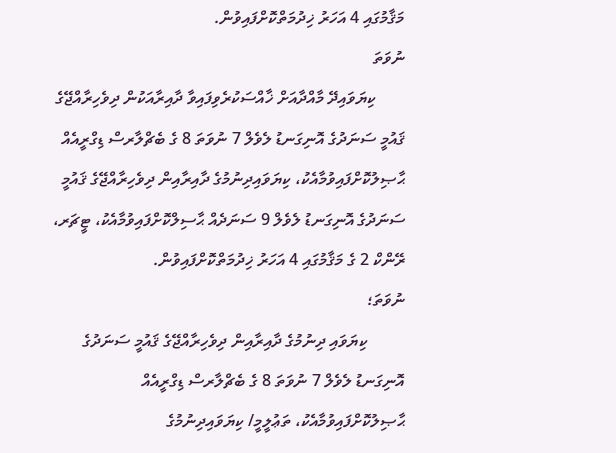މަޤާމުގައި 4 އަހަރު ޚިދުމަތްކޮށްފައިވުން.
ނުވަތަ
       ކިޔަވައިދޭ މާއްދާއަށް ޚާއްސަކުރެވިފައިވާ ދާއިރާއަކުން ދިވެހިރާއްޖޭގެ ޤައުމީ ސަނަދުގެ އޮނިގަނޑު ލެވެލް 7 ނުވަތަ 8 ގެ ބެޗްލާރސް ޑިގްރީއެއް ޙާޞިލުކޮށްފައިވުމާއެކު، ކިޔަވައިދިނުމުގެ ދާއިރާއިން ދިވެހިރާއްޖޭގެ ޤައުމީ ސަނަދުގެ އޮނިގަނޑު ލެވެލް 9 ސަނަދެއް ޙާސިލްކޮށްފައިވުމާއެކު، ޓީޗަރ، ރޭންކް 2 ގެ މަޤާމުގައި 4 އަހަރު ޚިދުމަތްކޮށްފައިވުން.
ނުވަތަ؛
         ކިޔަވައި ދިނުމުގެ ދާއިރާއިން ދިވެހިރާއްޖޭގެ ޤައުމީ ސަނަދުގެ އޮނިގަނޑު ލެވެލް 7 ނުވަތަ 8 ގެ ބެޗްލާރސް ޑިގްރީއެއް ޙާޞިލުކޮށްފައިވުމާއެކު، ތަޢުލީމީ/ ކިޔަވައިދިނުމުގެ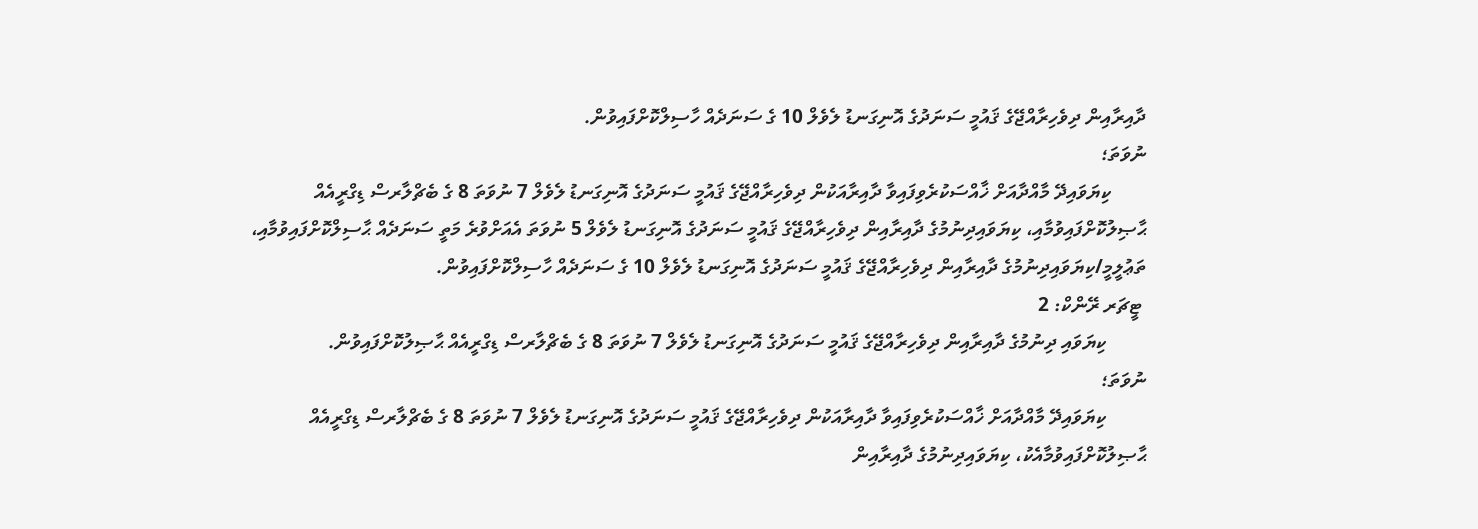ދާއިރާއިން ދިވެހިރާއްޖޭގެ ޤައުމީ ސަނަދުގެ އޮނިގަނޑު ލެވެލް 10 ގެ ސަނަދެއް ހާސިލްކޮށްފައިވުން.
ނުވަތަ؛
       ކިޔަވައިދޭ މާއްދާއަށް ޚާއްސަކުރެވިފައިވާ ދާއިރާއަކުން ދިވެހިރާއްޖޭގެ ޤައުމީ ސަނަދުގެ އޮނިގަނޑު ލެވެލް 7 ނުވަތަ 8 ގެ ބެޗްލާރސް ޑިގްރީއެއް ޙާޞިލުކޮށްފައިވުމާއި، ކިޔަވައިދިނުމުގެ ދާއިރާއިން ދިވެހިރާއްޖޭގެ ޤައުމީ ސަނަދުގެ އޮނިގަނޑު ލެވެލް 5 ނުވަތަ އެއަށްވުރެ މަތީ ސަނަދެއް ޙާސިލްކޮށްފައިވުމާއި، ތަޢުލީމީ/ކިޔަވައިދިނުމުގެ ދާއިރާއިން ދިވެހިރާއްޖޭގެ ޤައުމީ ސަނަދުގެ އޮނިގަނޑު ލެވެލް 10 ގެ ސަނަދެއް ހާސިލްކޮށްފައިވުން.
 ޓީޗަރ ރޭންކް: 2
        ކިޔަވައި ދިނުމުގެ ދާއިރާއިން ދިވެހިރާއްޖޭގެ ޤައުމީ ސަނަދުގެ އޮނިގަނޑު ލެވެލް 7 ނުވަތަ 8 ގެ ބެޗްލާރސް ޑިގްރީއެއް ޙާޞިލުކޮށްފައިވުން.
ނުވަތަ؛
        ކިޔަވައިދޭ މާއްދާއަށް ޚާއްސަކުރެވިފައިވާ ދާއިރާއަކުން ދިވެހިރާއްޖޭގެ ޤައުމީ ސަނަދުގެ އޮނިގަނޑު ލެވެލް 7 ނުވަތަ 8 ގެ ބެޗްލާރސް ޑިގްރީއެއް ޙާޞިލުކޮށްފައިވުމާއެކު، ކިޔަވައިދިނުމުގެ ދާއިރާއިން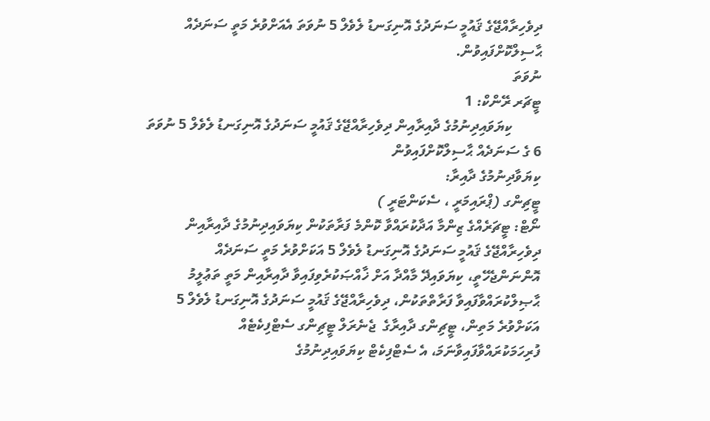ދިވެހިރާއްޖޭގެ ޤައުމީ ސަނަދުގެ އޮނިގަނޑު ލެވެލް 5 ނުވަތަ އެއަށްވުރެ މަތީ ސަނަދެއް ޙާސިލްކޮށްފައިވުން.
ނުވަތަ
ޓީޗަރ ރޭންކް: 1
        ކިޔަވައިދިނުމުގެ ދާއިރާއިން ދިވެހިރާއްޖޭގެ ޤައުމީ ސަނަދުގެ އޮނިގަނޑު ލެވެލް 5 ނުވަތަ 6 ގެ ސަނަދެއް ޙާސިލްކޮށްފައިވުން
ކިޔަވާދިނުމުގެ ދާއިރާ:
ޓީޗިންގ (ޕްރައިމަރީ ، ސެކަންޓަރީ )
ނޯޓް: ޓީޗަރެއްގެ ޒިންމާ އަދާކުރައްވާ ކޮންމެ ފަރާތަކުން ކިޔަވައިދިނުމުގެ ދާއިރާއިން ދިވެހިރާއްޖޭގެ ޤައުމީ ސަނަދުގެ އޮނިގަނޑު ލެވެލް 5 އަކަށްވުރެ މަތީ ސަނަދެއް އޮންނަންޖެހޭތީ، ކިޔަވައިދޭ މާއްދާ އަށް ޚާއްޞަކުރެވިފައިވާ ދާއިރާއިން މަތީ ތަޢުލީމު ޙާޞިލްކުރައްވާފައިވާ ފަރާތްތަކުން، ދިވެހިރާއްޖޭގެ ޤައުމީ ސަނަދުގެ އޮނިގަނޑު ލެވެލް 5 އަކަށްވުރެ މަތިން، ޓީޗިންގ ދާއިރާގެ  ޖެނެރަލް ޓީޗިންގ ސެޓްފިކެޓެއް ފުރިހަމަކުރައްވާފައިވާނަމަ، އެ ސެޓްފިކެޓް ކިޔަވައިދިނުމުގެ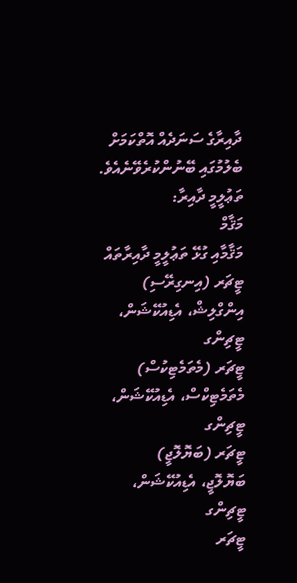ދާއިރާގެ ސަނަދެއް އޮތްކަމަށް ބެލުމުގައި ބޭނުންކުރެވޭނެއެވެ.
ތަޢުލީމީ ދާއިރާ:
މަޤާމް
މަޤާމާއި ގުޅޭ ތަޢުލީމީ ދާއިރާތައް
ޓީޗަރ (އިނގިރޭސި)
އިންގްލިޝް، އެޑިއުކޭޝަން، ޓީޗިންގ
ޓީޗަރ (މެތަމެޓިކުސް)
މެތަމެޓިކްސް، އެޑިއުކޭޝަން، ޓީޗިންގ
ޓީޗަރ (ބަޔޮލޮޖީ)
ބަޔޮލޮޖީ، އެޑިއުކޭޝަން، ޓީޗިންގ
ޓީޗަރ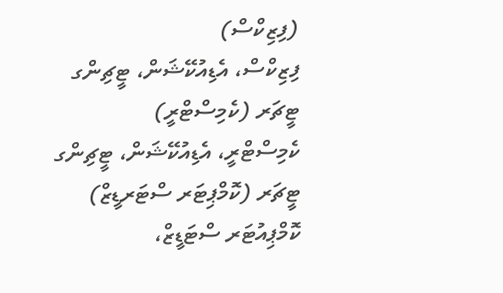(ފިޒިކްސް)
ފިޒިކްސް، އެޑިއުކޭޝަން، ޓީޗިންގ
ޓީޗަރ (ކެމިސްޓްރީ)
ކެމިސްޓްރީ، އެޑިއުކޭޝަން، ޓީޗިންގ
ޓީޗަރ (ކޮމްޕިޓަރ ސްޓަރޑީޒް)
ކޮމްޕިއުޓަރ ސްޓަޑީޒް،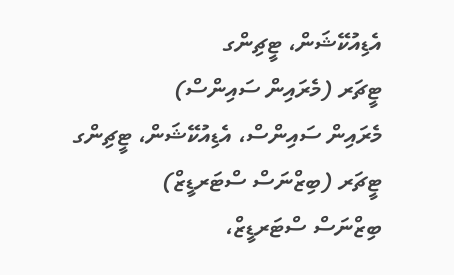އެޑިއުކޭޝަން، ޓީޗިންގ
ޓީޗަރ (މެރައިން ސައިންސް)
މެރައިން ސައިންސް، އެޑިއުކޭޝަން، ޓީޗިންގ
ޓީޗަރ (ބިޒްނަސް ސްޓަރޑީޒް)
ބިޒްނަސް ސްޓަރޑީޒް،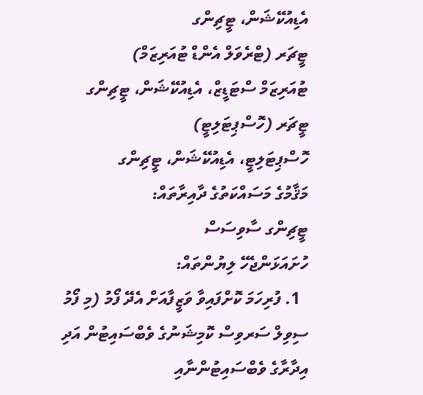އެޑިއުކޭޝަން، ޓީޗިންގ
ޓީޗަރ (ޓްރެވަލް އެންޑް ޓުއަރިޒަމް)
ޓުއަރިޒަމް ސްޓަޑީޒް، އެޑިއުކޭޝަން، ޓީޗިންގ
ޓީޗަރ (ހޮސްޕިޓަލިޓީ)
ހޮސްޕިޓަލިޓީ، އެޑިއުކޭޝަން، ޓީޗިންގ
މަޤާމުގެ މަސައްކަތުގެ ދާއިރާތައް:
ޓީޗިންގ ސާވިސަސް
ހުށައަޅަންޖެހޭ ލިޔުންތައް:
  1. ފުރިހަމަ ކޮށްފައިވާ ވަޒީފާއަށް އެދޭ ފޯމު (މި ފޯމު ސިވިލް ސަރވިސް ކޮމިޝަނުގެ ވެބްސައިޓުން އަދި އިދާރާގެ ވެބްސައިޓުންނާއި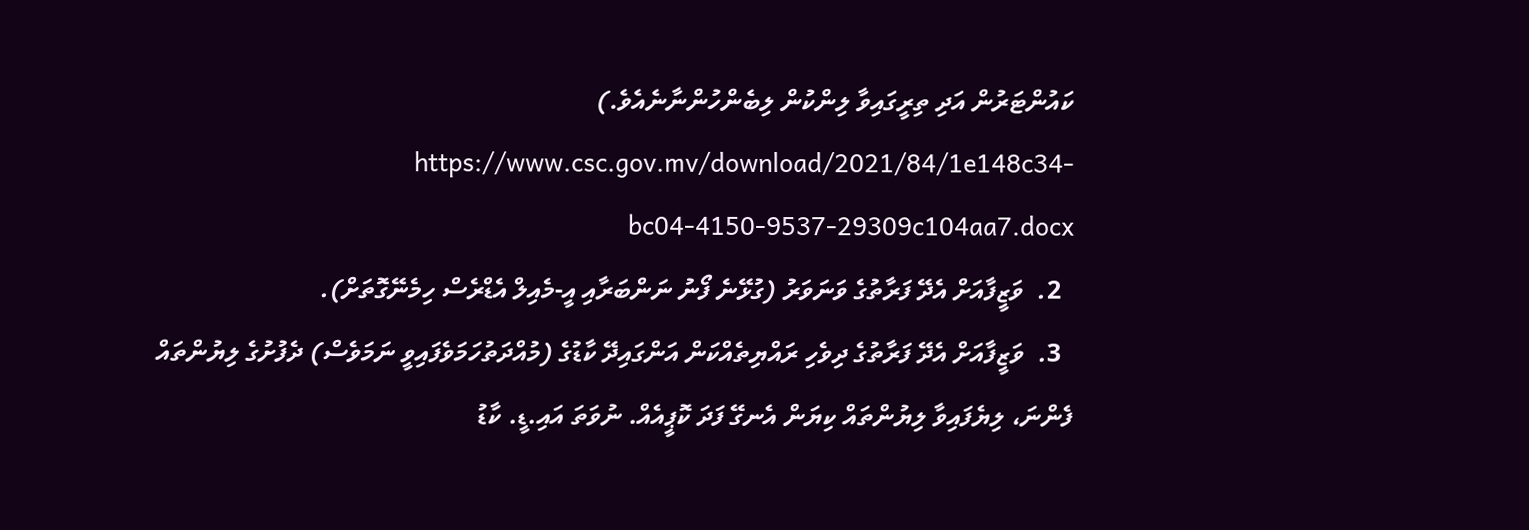ކައުންޓަރުން އަދި ތިރީގައިވާ ލިންކުން ލިބެންހުންނާނެއެވެ.)  https://www.csc.gov.mv/download/2021/84/1e148c34-bc04-4150-9537-29309c104aa7.docx
  2.  ވަޒީފާއަށް އެދޭ ފަރާތުގެ ވަނަވަރު (ގުޅޭނެ ފޯނު ނަންބަރާއި އީ-މެއިލް އެޑްރެސް ހިމެނޭގޮތަށް).
  3.  ވަޒީފާއަށް އެދޭ ފަރާތުގެ ދިވެހި ރައްޔިތެއްކަން އަންގައިދޭ ކާޑުގެ (މުއްދަތުހަމަވެފައިވީ ނަމަވެސް) ދެފުށުގެ ލިޔުންތައް ފެންނަ، ލިޔެފައިވާ ލިޔުންތައް ކިޔަން އެނގޭ ފަދަ ކޮޕީއެއް. ނުވަތަ އައި.ޑީ. ކާޑު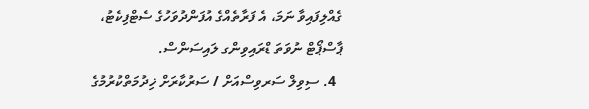ގެއްލިފައިވާ ނަމަ، އެ ފަރާތެއްގެ އުފަންދުވަހުގެ ސެޓްފިކެޓު، ޕާސްޕޯޓް ނުވަތަ ޑްރައިވިންގ ލައިސަންސް.
  4. ސިވިލް ސަރވިސްއަށް / ސަރުކާރަށް ޚިދުމަތްކުރުމުގެ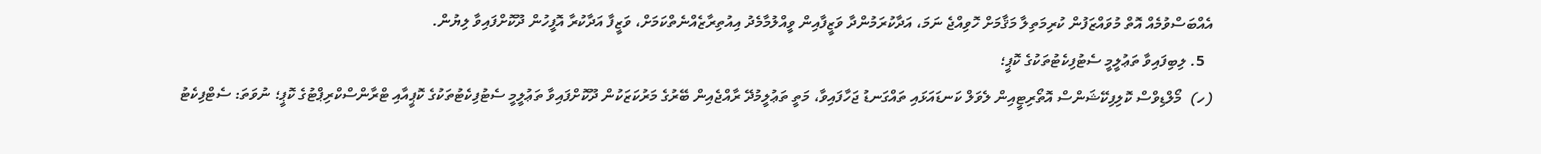އެއްބަސްވުމެއް އޮތް މުވައްޒަފުން ކުރިމަތިލާ މަޤާމަށް ހޮވިއްޖެ ނަމަ، އަދާކުރަމުންދާ ވަޒީފާއިން ވީއްލުމާމެދު އިއުތިރާޒެއްނެތްކަމަށް، ވަޒީފާ އަދާކުރާ އޮފީހުން ދޫކޮށްފައިވާ ލިޔުން.
  5. ލިބިފައިވާ ތަޢުލީމީ ސެޓުފިކެޓުތަކުގެ ކޮޕީ؛
(ހ)  މޯލްޑިވްސް ކޮލިފިކޭޝަންސް އޮތޯރިޓީއިން ލެވަލް ކަނޑައަޅައި ތައްގަނޑު ޖަހާފައިވާ، މަތީ ތަޢުލީމުދޭ ރާއްޖެއިން ބޭރުގެ މަރުކަޒަކުން ދޫކޮށްފައިވާ ތަޢުލީމީ ސެޓުފިކެޓުތަކުގެ ކޮޕީއާއި ޓްރާންސްކްރިޕްޓުގެ ކޮޕީ؛ ނުވަތަ: ސެޓްފިކެޓު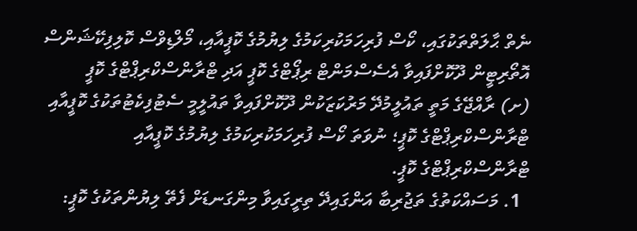ނެތް ޙާލަތްތަކުގައި، ކޯސް ފުރިހަމަކުރިކަމުގެ ލިޔުމުގެ ކޮޕީއާއި، މޯލްޑިވްސް ކޮލިފިކޭޝަންސް އޮތޯރިޓީން ދޫކޮށްފައިވާ އެސެސްމަންޓް ރިޕޯޓްގެ ކޮޕީ އަދި ޓްރާންސްކްރިޕްޓްގެ ކޮޕީ
(ށ) ރާއްޖޭގެ މަތީ ތައުލީމުދޭ މަރުކަޒަކުން ދޫކޮށްފައިވާ ތައުލީމީ ސެޓުފިކެޓުތަކުގެ ކޮޕީއާއި ޓްރާންސްކްރިޕްޓްގެ ކޮޕީ؛ ނުވަތަ ކޯސް ފުރިހަމަކުރިކަމުގެ ލިޔުމުގެ ކޮޕީއާއި ޓްރާންސްކްރިޕްޓްގެ ކޮޕީ.
  1. މަސައްކަތުގެ ތަޖުރިބާ އަންގައިދޭ ތިރީގައިވާ މިންގަނޑަށް ފެތޭ ލިޔުންތަކުގެ ކޮޕީ: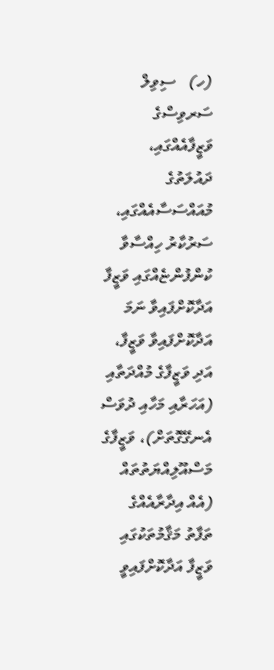(ހ)   ސިވިލް ސަރވިސްގެ ވަޒީފާއެއްގައި، ދައުލަތުގެ މުއައްސަސާއެއްގައި، ސަރުކާރު ހިއްސާވާ ކުންފުންޏެއްގައި ވަޒީފާ އަދާކޮށްފައިވާ ނަމަ އަދާކޮށްފައިވާ ވަޒީފާ، އަދި ވަޒީފާގެ މުއްދަތާއި (އަހަރާއި މަހާއި ދުވަސް އެނގޭގޮތަށް)، ވަޒީފާގެ މަސްއޫލިއްޔަތުތައް (އެއް އިދާރާއެއްގެ ތަފާތު މަޤާމުތަކުގައި ވަޒީފާ އަދާކޮށްފައިވީ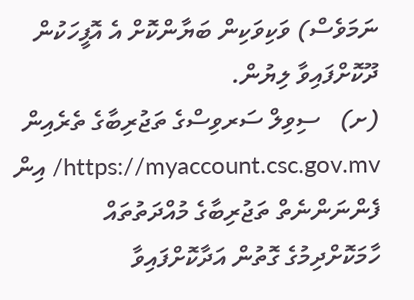ނަމަވެސް) ވަކިވަކިން ބަޔާންކޮށް އެ އޮފީހަކުން ދޫކޮށްފައިވާ ލިޔުން.
(ށ)   ސިވިލް ސަރވިސްގެ ތަޖުރިބާގެ ތެރެއިން https://myaccount.csc.gov.mv/ އިން ފެންނަންނެތް ތަޖުރިބާގެ މުއްދަތުތައް ހާމަކޮށްދިމުގެ ގޮތުން އަދާކޮށްފައިވާ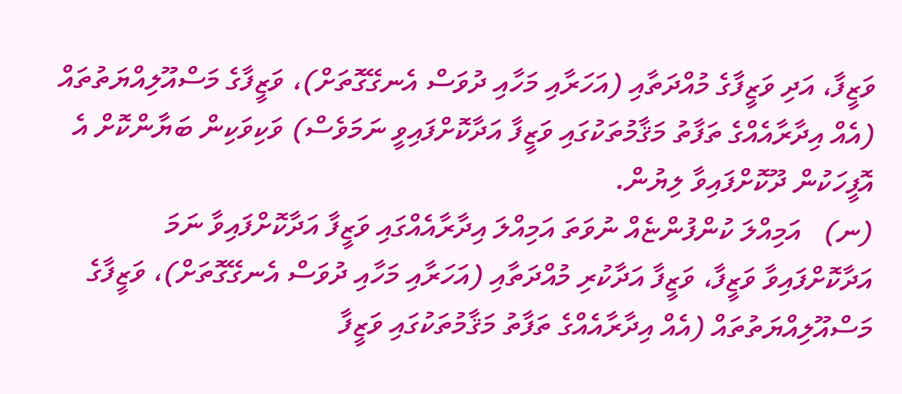ވަޒީފާ، އަދި ވަޒީފާގެ މުއްދަތާއި (އަހަރާއި މަހާއި ދުވަސް އެނގޭގޮތަށް)، ވަޒީފާގެ މަސްއޫލިއްޔަތުތައް (އެއް އިދާރާއެއްގެ ތަފާތު މަޤާމުތަކުގައި ވަޒީފާ އަދާކޮށްފައިވީ ނަމަވެސް) ވަކިވަކިން ބަޔާންކޮށް އެ އޮފީހަކުން ދޫކޮށްފައިވާ ލިޔުން.
(ނ)   އަމިއްލަ ކުންފުންޏެއް ނުވަތަ އަމިއްލަ އިދާރާއެއްގައި ވަޒީފާ އަދާކޮށްފައިވާ ނަމަ އަދާކޮށްފައިވާ ވަޒީފާ، ވަޒީފާ އަދާކުރި މުއްދަތާއި (އަހަރާއި މަހާއި ދުވަސް އެނގޭގޮތަށް)، ވަޒީފާގެ މަސްއޫލިއްޔަތުތައް (އެއް އިދާރާއެއްގެ ތަފާތު މަޤާމުތަކުގައި ވަޒީފާ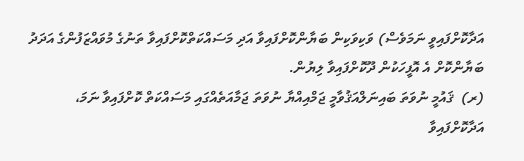އަދާކޮށްފައިވީ ނަމަވެސް) ވަކިވަކިން ބަޔާންކޮށްފައިވާ އަދި މަސައްކަތްކޮށްފައިވާ ތަނުގެ މުވައްޒަފުންގެ އަދަދު ބަޔާންކޮށް އެ އޮފީހަކުން ދޫކޮށްފައިވާ ލިޔުން.
(ރ)  ޤައުމީ ނުވަތަ ބައިނަލްއަޤުވާމީ ޖަމްއިއްޔާ ނުވަތަ ޖަމާއަތެއްގައި މަސައްކަތް ކޮށްފައިވާ ނަމަ، އަދާކޮށްފައިވާ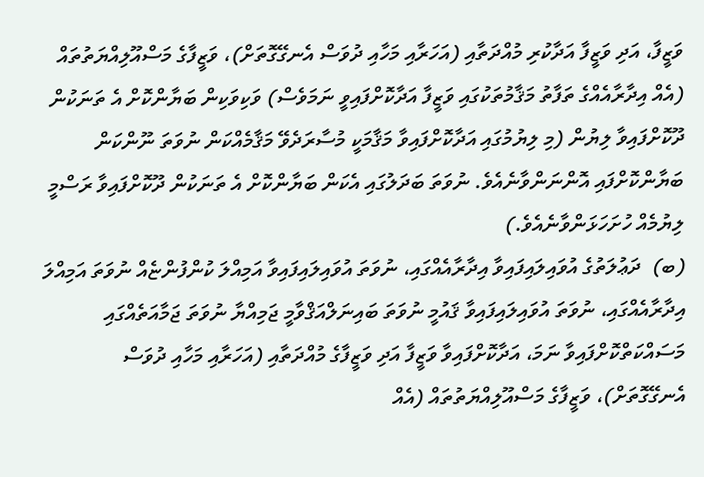ވަޒީފާ، އަދި ވަޒީފާ އަދާކުރި މުއްދަތާއި (އަހަރާއި މަހާއި ދުވަސް އެނގޭގޮތަށް)، ވަޒީފާގެ މަސްއޫލިއްޔަތުތައް (އެއް އިދާރާއެއްގެ ތަފާތު މަޤާމުތަކުގައި ވަޒީފާ އަދާކޮށްފައިވީ ނަމަވެސް) ވަކިވަކިން ބަޔާންކޮށް އެ ތަނަކުން ދޫކޮށްފައިވާ ލިޔުން (މި ލިޔުމުގައި އަދާކޮށްފައިވާ މަޤާމަކީ މުސާރަދެވޭ މަޤާމެއްކަން ނުވަތަ ނޫންކަން ބަޔާންކޮށްފައި އޮންނަންވާނެއެވެ. ނުވަތަ ބަދަލުގައި އެކަން ބަޔާންކޮށް އެ ތަނަކުން ދޫކޮށްފައިވާ ރަސްމީ ލިޔުމެއް ހުށަހަޅަންވާނެއެވެ.)
(ބ)  ދަޢުލަތުގެ އުވައިލައިފައިވާ އިދާރާއެއްގައި، ނުވަތަ އުވައިލައިފައިވާ އަމިއްލަ ކުންފުންޏެއް ނުވަތަ އަމިއްލަ އިދާރާއެއްގައި، ނުވަތަ އުވައިލައިފައިވާ ޤައުމީ ނުވަތަ ބައިނަލްއަޤްވާމީ ޖަމިއްޔާ ނުވަތަ ޖަމާއަތެއްގައި މަސައްކަތްކޮށްފައިވާ ނަމަ، އަދާކޮށްފައިވާ ވަޒީފާ އަދި ވަޒީފާގެ މުއްދަތާއި (އަހަރާއި މަހާއި ދުވަސް އެނގޭގޮތަށް)، ވަޒީފާގެ މަސްއޫލިއްޔަތުތައް (އެއް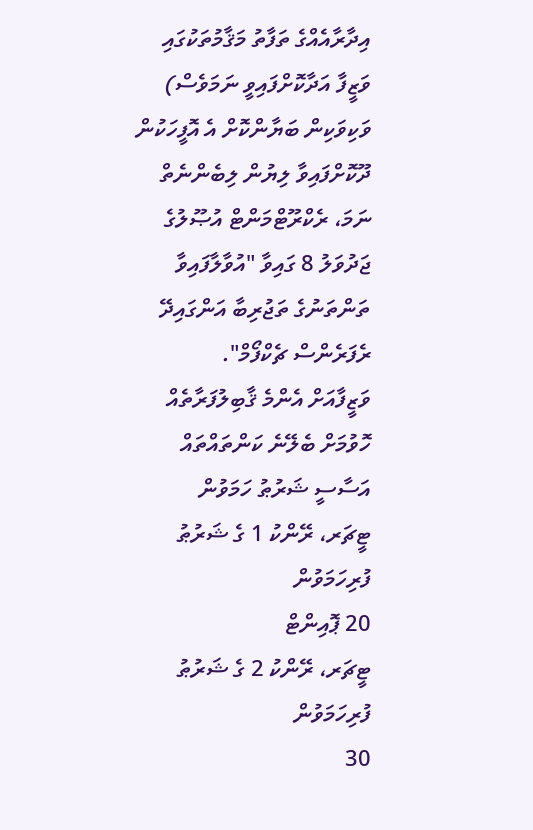އިދާރާއެއްގެ ތަފާތު މަޤާމުތަކުގައި ވަޒީފާ އަދާކޮށްފައިވީ ނަމަވެސް) ވަކިވަކިން ބަޔާންކޮށް އެ އޮފީހަކުން ދޫކޮށްފައިވާ ލިޔުން ލިބެންނެތް ނަމަ، ރެކްރޫޓްމަންޓް އުޞޫލުގެ ޖަދުވަލު 8 ގައިވާ "އުވާލާފައިވާ ތަންތަނުގެ ތަޖުރިބާ އަންގައިދޭ ރެފަރެންސް ޗެކްފޯމް".
ވަޒީފާއަށް އެންމެ ޤާބިލުފަރާތެއް ހޮވުމަށް ބެލޭނެ ކަންތައްތައް
އަސާސީ ޝަރުޠު ހަމަވުން
ޓީޗަރ، ރޭންކު 1 ގެ ޝަރުޠު ފުރިހަމަވުން
20 ޕޮއިންޓް
ޓީޗަރ، ރޭންކު 2 ގެ ޝަރުޠު ފުރިހަމަވުން
30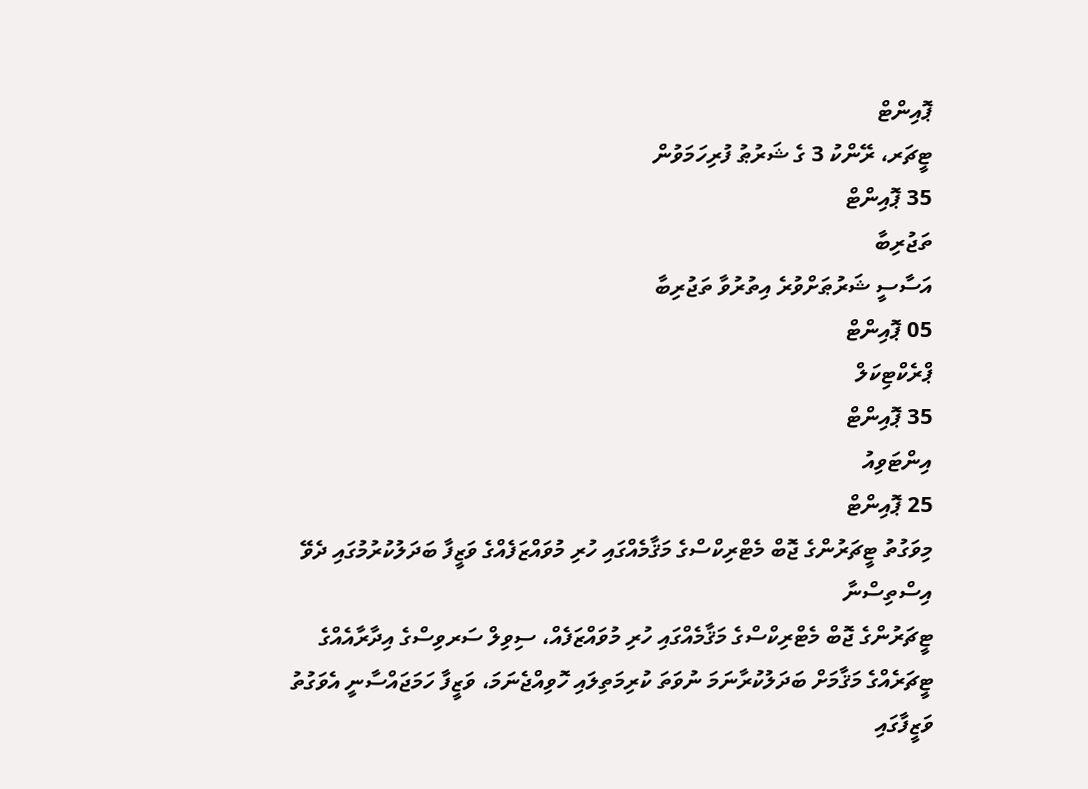ޕޮއިންޓް
ޓީޗަރ، ރޭންކު 3 ގެ ޝަރުޠު ފުރިހަމަވުން
35 ޕޮއިންޓް
ތަޖުރިބާ
އަސާސީ ޝަރުޠަށްވުރެ އިތުރުވާ ތަޖުރިބާ
05 ޕޮއިންޓް
ޕްރެކްޓިކަލް
35 ޕޮއިންޓް
އިންޓަވިއު
25 ޕޮއިންޓް
މިވަގުތު ޓީޗަރުންގެ ޖޮބް މެޓްރިކްސްގެ މަޤާމެއްގައި ހުރި މުވައްޒަފެއްގެ ވަޒީފާ ބަދަލުކުރުމުގައި ދެވޭ އިސްތިސްނާ
ޓީޗަރުންގެ ޖޮބް މެޓްރިކްސްގެ މަޤާމެއްގައި ހުރި މުވައްޒަފެއް، ސިވިލް ސަރވިސްގެ އިދާރާއެއްގެ ޓީޗަރެއްގެ މަޤާމަށް ބަދަލުކުރާނަމަ ނުވަތަ ކުރިމަތިލައި ހޮވިއްޖެނަމަ، ވަޒީފާ ހަމަޖައްސާނީ އެވަގުތު ވަޒީފާގައި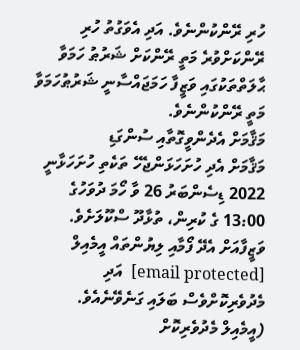ހުރި ރޭންކުންނެވެ. އަދި އެވަގުތު ހުރި ރޭންކަށްވުރެ މަތީ ރޭންކަށް ޝަރުޠު ހަމަވާ ޙާލަތްތަކުގައި ވަޒީފާ ހަމަޖައްސާނީ ޝަރުޠުހަމަވާ މަތީ ރޭންކުންނެވެ.
މަޤާމަށް އެދެންވީގޮތާއި ސުންގަޑި
މަޤާމަށް އެދި ހުށަހަޅަންޖެހޭ ތަކެތި ހުށަހަޅާނީ 2022 ޑިސެންބަރު 26 ވާ ހޯމަ ދުވަހުގެ 13:00 ގެ ކުރިން، ތުޅާދޫ ސްކޫލަށެވެ. ވަޒީފާއަށް އެދޭ ފޯމާއި ލިޔުންތައް އީމެއިލް [email protected]  އަދި މެދުވެރިކޮށްވެސް ބަލައި ގަނެވޭނެއެވެ.  (އީމެއިލް މެދުވެރިކޮށް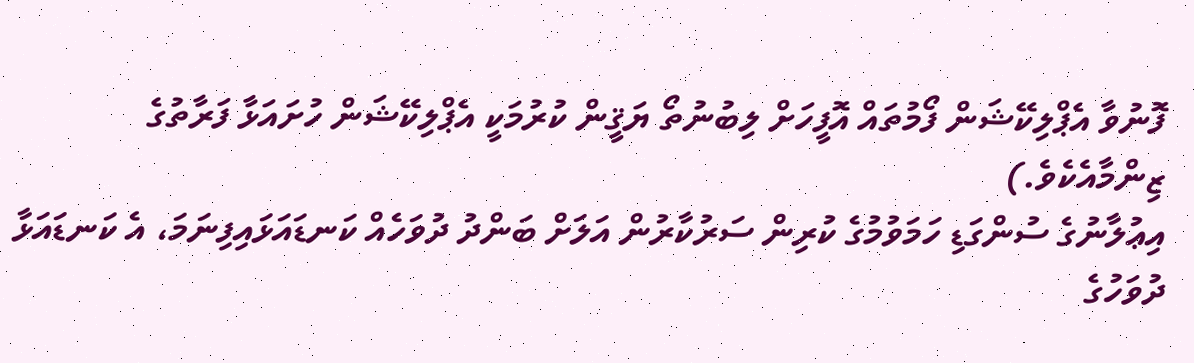ފޮނުވާ އެޕްލިކޭޝަން ފޯމުތައް އޮފީހަށް ލިބުނުތޯ ޔަޤީން ކުރުމަކީ އެޕްލިކޭޝަން ހުށައަޅާ ފަރާތުގެ ޒިންމާއެކެވެ.)
އިޢުލާނުގެ ސުންގަޑި ހަމަވުމުގެ ކުރިން ސަރުކާރުން އަލަށް ބަންދު ދުވަހެއް ކަނޑައަޅައިފިނަމަ، އެ ކަނޑައަޅާ ދުވަހުގެ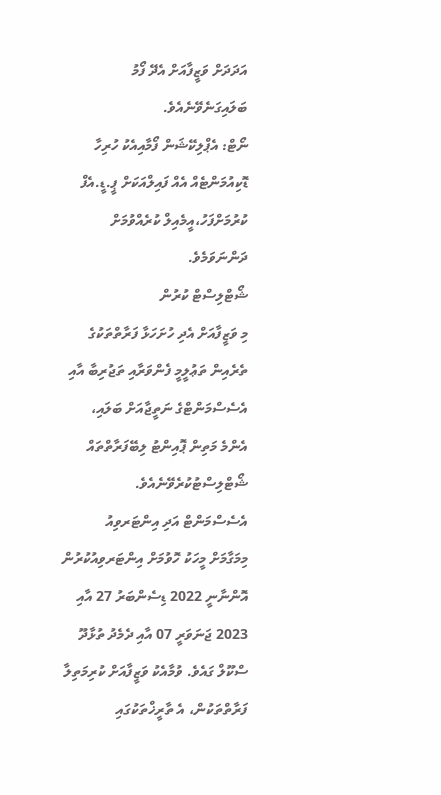އަދަދަށް ވަޒީފާއަށް އެދޭ ފޯމު ބަލައިގަނެވޭނެއެވެ.
ނޯޓް: އެޕްލިކޭޝަން ފޯމާއިއެކު ހުރިހާ ޑޮކިއުމަންޓެއް އެއް ފައިލްއަކަށް ޕީ.ޑީ.އެފް ކުރުމަށްފަހު،އީމެއިލް ކުރެއްވުމަށް ދަންނަވަމެވެ.
ޝޯޓްލިސްޓް ކުރުން
މި ވަޒީފާއަށް އެދި ހުށަހަޅާ ފަރާތްތަކުގެ ތެރެއިން ތަޢުލީމީ ފެންވަރާއި ތަޖުރިބާ އާއި އެސެސްމަންޓްގެ ނަތީޖާއަށް ބަލައި، އެންމެ މަތިން ޕޮއިންޓު ލިބޭފަރާތްތައް ޝޯޓްލިސްޓުކުރެވޭނެއެވެ.
އެސެސްމަންޓް އަދި އިންޓަރވިއު
މިމަގާމަށް މީހަކު ހޮވުމަށް އިންޓަރވިއުކުރުން އޮންނާނީ 2022 ޑިސެންބަރު 27 އާއި 2023 ޖަނަވަރީ 07 އާއި ދެމެދު ތުޅާދޫ ސްކޫލް ގައެވެ. ވުމާއެކު ވަޒީފާއަށް ކުރިމަތިލާ ފަރާތްތަކުން، އެ ތާރީޚްތަކުގައި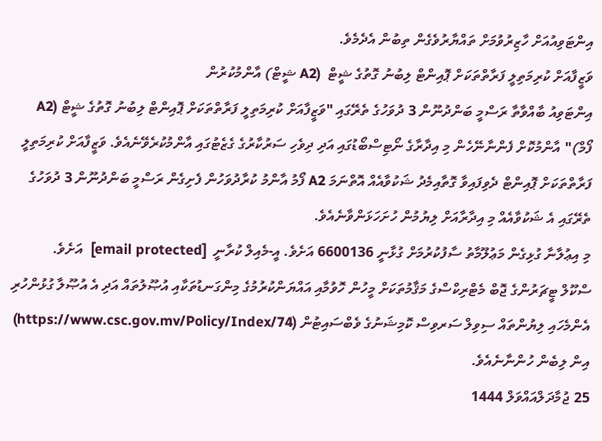އިންޓަވިއުއަށް ހާޒިރުވުމަށް ތައްޔާރުވެގެން ތިބުން އެދެމެވެ.
ވަޒީފާއަށް ކުރިމަތިލީ ފަރާތްތަކަށް ޕޮއިންޓް ލިބުނު ގޮތުގެ ޝީޓް  (A2 ޝީޓް) އާންމުކުރުން
އިންޓަވިއު ބާއްވާތާ ރަސްމީ ބަންދުނޫން 3 ދުވަހުގެ ތެރޭގައި "ވަޒީފާއަށް ކުރިމަތިލީ ފަރާތްތަކަށް ޕޮއިންޓް ލިބުނު ގޮތުގެ ޝީޓް (A2 ފޯމް)" އާންމުކޮށް ފެންނާނޭހެން މި އިދާރާގެ ނޯޓިސްބޯޑުގައި އަދި ދިވެހި ސަރުކާރުގެ ގެޒެޓުގައި އާންމުކުރެވޭނެއެވެ. ވަޒީފާއަށް ކުރިމަތިލީ ފަރާތްތަކަށް ޕޮއިންޓް ދެވިފައިވާ ގޮތާއިމެދު ޝަކުވާއެއް އޮތްނަމަ A2 ފޯމު އާންމު ކުރާދުވަހުން ފެށިގެން ރަސްމީ ބަންދުނޫން 3 ދުވަހުގެ ތެރޭގައި އެ ޝަކުވާއެއް މި އިދާރާއަށް ލިޔުމުން ހުށަހަޅަންވާނެއެވެ.
މި އިޢުލާނާ ގުޅިގެން މަޢުލޫމާތު ސާފުކުރުމަށް ގުޅާނީ 6600136 އަށެވެ. އީ-މެއިލް ކުރާނީ  [email protected]  އަށެވެ.
ސްކޫލް ޓީޗަރުންގެ ޖޮބް މެޓްރިކްސްގެ މަޤާމުތަކަށް މީހުން ހޮވުމާއި އައްޔަންކުރުމުގެ މިންގަނޑުތަކާއި އުޞޫލުތައް އަދި އެ އުޞޫލާ ގުޅުންހުރި އެންމެހައި ލިޔުންތައް ސިވިލް ސަރވިސް ކޮމިޝަނުގެ ވެބްސައިޓުން (https://www.csc.gov.mv/Policy/Index/74) އިން ލިބެން ހުންނާނެއެވެ.
25 ޖުމާދަލްއައްވަލް 1444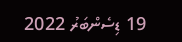19 ޑިސެންބަރު 2022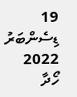19 ޑިސެންބަރު 2022
ހޯދާ